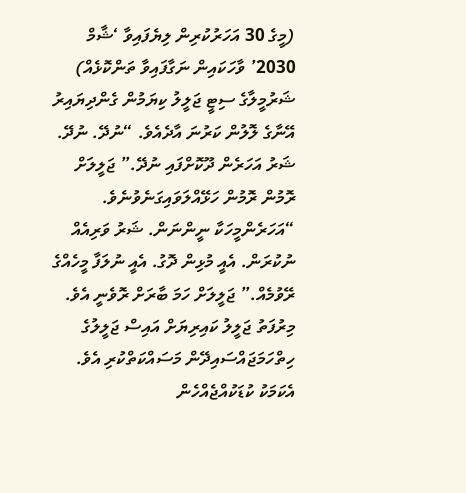(މީގެ 30 އަހަރުކުރިން ލިޔެފައިވާ ‘ޝާމް 2030’ ވާހަކައިން ނަގާފައިވާ ތަންކޮޅެއް)
ޝަރުމީލާގެ ސިޓީ ޖަލީލު ކިޔަމުން ގެންދިޔައިރު އޭނާގެ ލޮލުން ކަރުނަ އާދެއެވެ. “ނުދޭ. ނުދޭ. ޝަރު އަހަރެން ދޫކޮށްފައި ނުދޭ.” ޖަލީލަށް ރޮމުން ރޮމުން ހަޅޭއްލަވައިގަނެވުނެވެ. “އަހަރެންމީހަކާ ނީންނަން. ޝަރު ވަރިއެއް ނުކުރަން. އެއީ މުޅިން ދޮގު. އެއީ ނުލަފާ މީހެއްގެ ރޭވުމެއް.” ޖަލީލަށް ހަމަ ބާރަށް ރޮވެނީ އެވެ.
މިރުފަތު ޖަލީލު ކައިރިޔަށް އައިސް ޖަލީލުގެ ހިތްހަމަޖައްސައިދޭން މަސައްކަތްކުރި އެވެ. އެކަމަކު ކުޑަކުއްޖެއްހެން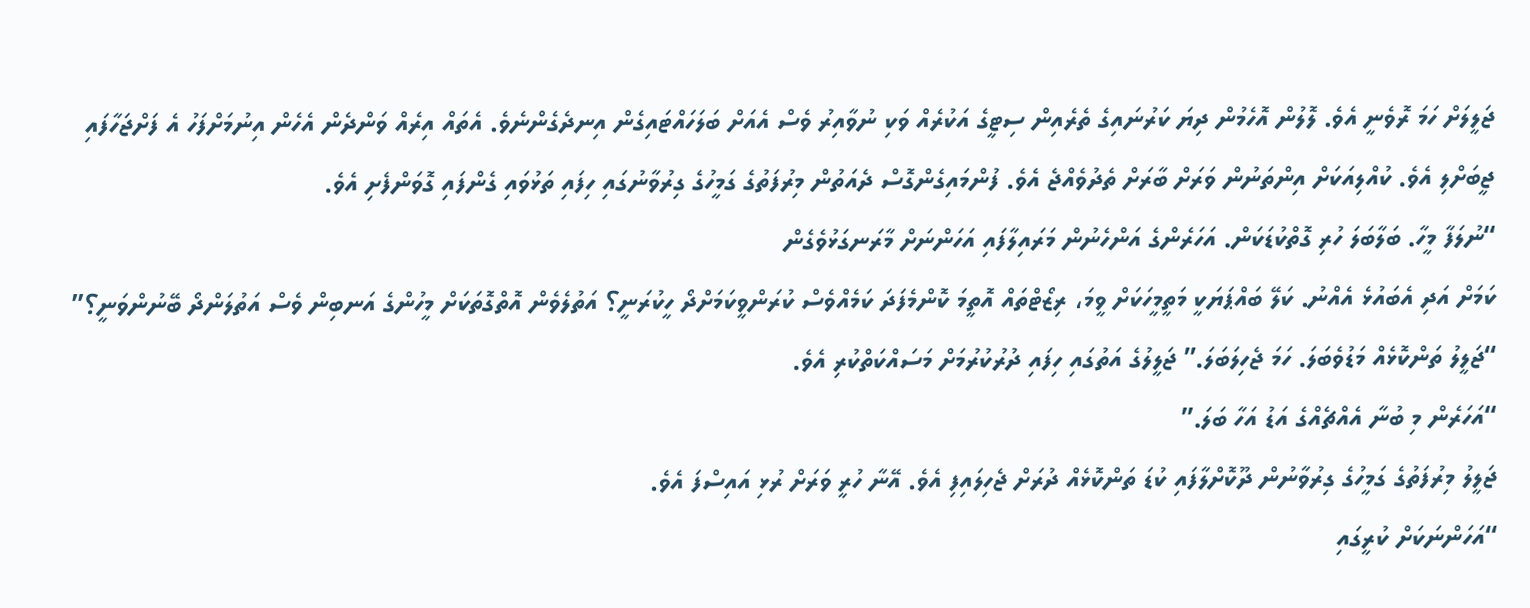ޖަލީލަށް ހަމަ ރޮވެނީ އެވެ. ލޮލުން އޮހެމުން ދިޔަ ކަރުނައިގެ ތެރެއިން ސިޓީގެ އަކުރެއް ވަކި ނުވާއިރު ވެސް އެއަށް ބަލަހައްޓައިގެން އިނދެގެންނެވެ. އެތައް އިރެއް ވަންދެން އެހެން އިނުމަށްފަހު އެ ފަށްޖަހާފައި ޖީބަށްލި އެވެ. ކުއްލިއަކަށް އިންތަނުން ވަރަށް ބާރަށް ތެދުވެއްޖެ އެވެ. ފުންމައިގެންގޮސް ދެއަތުން މިރުފަތުގެ ގަމީހުގެ ގިރުވާނުގައި ހިފައި ތަޅުވައި ގެންފައި ގޮވަންފެށި އެވެ.
“ނުލަފާ މީހާ. ބަލާބަލަ ހުރި ގޮތްކުޑަކަން. އަހަރެންގެ އަންހެނުން މަރައިލާފައި އަހަންނަށް މާރަނގަޅުވެގެން
ކަމަށް އަދި އެބައުޅެ އެއްނު. ކަލޭ ބައްޕަޔަކީ މަތީމީހަކަށް ވީމަ، ރިޒޯޓްތައް އޮތީމަ ކޮންމެފަދަ ކަމެއްވެސް ކުރަންވީކަމަށްދޯ ހީކުރަނީ؟ އަތުލެވެން އޮތްގޮތަކަށް މީހުންގެ އަނބިން ވެސް އަތުލަންދޯ ބޭނުންވަނީ؟”
“ޖަލީލު ތަންކޮޅެއް މަޑުވެބަލަ. ހަމަ ޖެހިލަބަލަ.” ޖަލީލުގެ އަތުގައި ހިފައި ދުރުކުރުމަށް މަސައްކަތްކުރި އެވެ.
“އަހަރެން މި ބުނާ އެއްޗެއްގެ އަޑު އަހާ ބަލަ.”
ޖަލީލު މިރުފަތުގެ ގަމީހުގެ ގިރުވާނުން ދޫކޮށްލާފައި ކުޑަ ތަންކޮޅެއް ދުރަށް ޖެހިލައިފި އެވެ. އޭނާ ހުރީ ވަރަށް ރުޅި އައިސްފަ އެވެ.
“އަހަންނަކަށް ކުރީގައި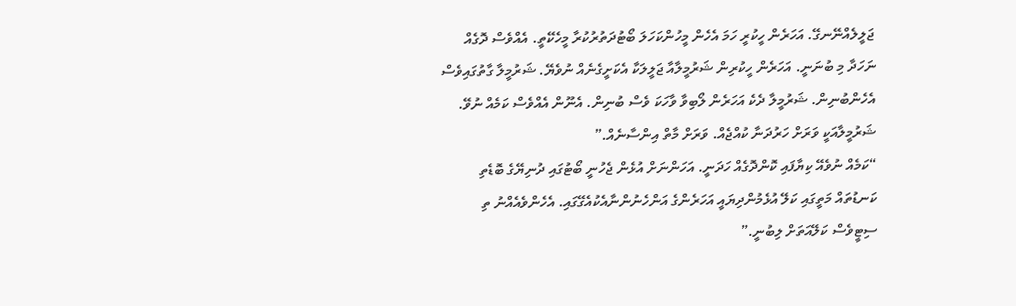ޖަލީލެއްނޭނގޭ. އަހަރެން ހީކުރީ ހަމަ އެހެން މީހުންކަހަލަ ބޯޓުދަތުރުކުރާ މީހެކޭތީ. އެއްވެސް ދޮގެއް ނަހަދާ މި ބުނަނީ. އަހަރެން ހީކުރިން ޝަރުމީލާއާ ޖަލީލަކާ އެކަށީގެނެއް ނުވެޔޭ. ޝަރުމީލާ ގާތުގައިވެސް އެހެންބުނިން. ޝަރުމީލާ ދެކެ އަހަރެން ލޯބިވާ ވާހަކަ ވެސް ބުނިން. އެނޫން އެއްވެސް ކަމެއް ނުވޭ. ޝަރުމީލާއަކީ ވަރަށް ހަރުދަނާ ކުއްޖެއް. ވަރަށް މާތް އިންސާނެއް.”
“ކަމެއް ނުވެއޭ ކިޔާފައި ކޮންދޮގެއް ހަދަނީ. އަހަންނަށް އުޅެން ޖެހުނީ ބޯޓުގައި ދުނިޔޭގެ ބޮޑެތި ކަނޑުތައް މަތީގައި ކަލޭ އުޅެމުންދިޔައީ އަހަރެންގެ އަންހެނުންނާއެކުއެގޭގައި. އެހެންވެއެއްނު ތި ސިޓީވެސް ކަލޭއަތަށް ލިބުނީ.”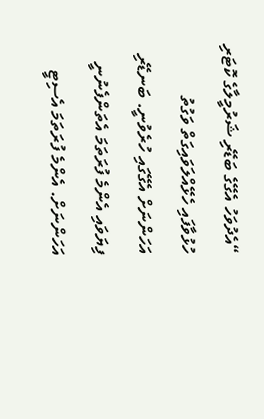“އެދުވަހު އެގޭގެ ބަޑޭރި ޝަރުމީލާގެ ކޮޓަރި ހުޅުވާފައި ހެޅޭއްލަވައިގަތް ވަގުތު އަހަންނަށް އެގޭގައި ހުރެވުނީ. ބަނޑޭރި
ފިޔަވައި އެންމެ ފުރަތަމަ އެތަންފެނުނީ އަހަންނަށް. އެންމެ ފުރަތަމަ އެސިޓީ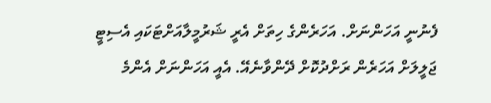ފެނުނީ އަހަންނަށް. އަހަރެންގެ ހިތަށް އެރީ ޝަރުމީލާއަށްޓަކައި އެސިޓީ ޖަލީލަށް އަހަރެން ރަށްދުކޮށް ދޭންވާނެއޭ. އެއީ އަހަންނަށް އެންމެ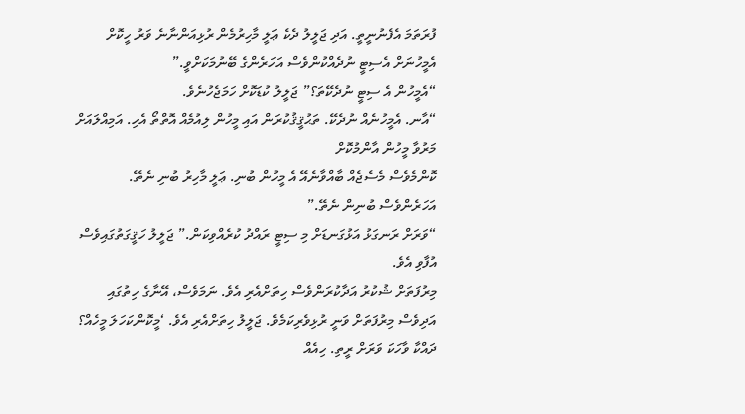ފުރަތަމަ އެފެނުނީތީ. އަދި ޖަލީލު ދެކެ ޢަލީ މާހިރުމެން ރުޅިއަންނާނެ ވަރު ހީކޮށް އެމީހުނަށް އެސިޓީ ނުދެއްކުންވެސް އަހަރެންގެ ބޭނުމަކަށްވީ.”
“އެމީހުން އެ ސިޓީ ނުދެކޭތަ؟” ޖަލީލު ކުޑަކޮށް ހަމަޖެހުނެވެ.
“އާނ. އެމީހުނެއް ނުދެކޭ. ތަޙުޤީޤުކުރަން އައި މީހުން ލިއުމެއް އޮތްތޯ އެހި. އަމިއްލައަށް މަރުވާ މީހުން އާންމުކޮށް
ކޮންމެވެސް މެސެޖެއް ބާއްވާނެއޭ އެ މީހުން ބުނި. ޢަލީ މާހިރު ބުނި ނެތޭ. އަހަރެންވެސް ބުނިން ނެތޭ.”
“ވަރަށް ރަނގަޅު އަޅުގަނޑަށް މި ސިޓީ ރައްދު ކުރެއްވިކަން.” ޖަލީލު ހަޤީގަތުގައިވެސް އުފާވި އެވެ.
މިރުފަތަށް ޝުކުރު އަދާކުރަންވެސް ހިތަށްއެރި އެވެ. ނަމަވެސް، އޭނާގެ ހިތުގައި އަދިވެސް މިރުފަތަށް ވަނީ ރުޅިވެރިކަމެވެ. ޖަލީލު ހިތަށްއެރި އެވެ. ‘މީކޮންކަހަލަ މީހެއް؟ ދައްކާ ވާހަކަ ވަރަށް ރީތި. ހިއެއް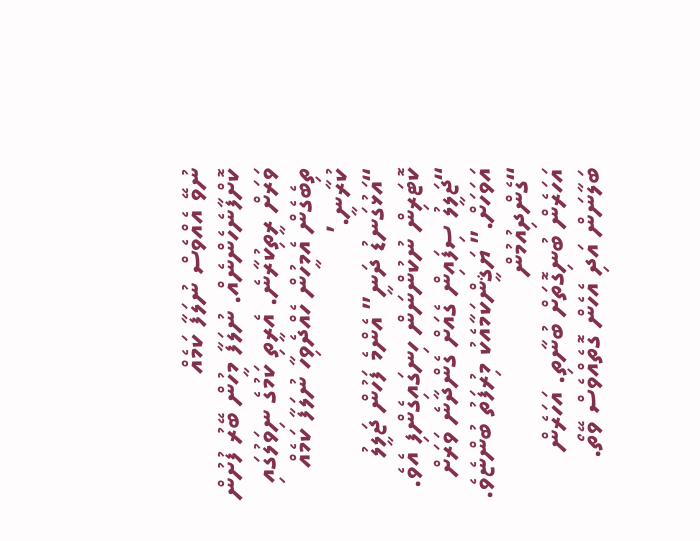ނުވޭ އެއްވެސް ނުލަފާ ކަމެއް ކޮށްފާނެހެންނެއް. ނުލަފާ މީހުން ބޭރު ފުށުން ވަރަށް ރީތިކުރާނެ. އެރީތި ކަމުގެ ނިވަލުގައި ތިބެގެން އެމީހުން ހެއްދެވިހާ ނުލަފާ ކަމެއް ކުރާނީ.’
“އަޅުގަނޑު ދަނީ” އެންމެ ފަހުން ޖަލީލު ކޮޓަރިން ނުކުންނަން ހިނގައިގެންފި އެވެ.
“ޖަލީލު ސިފައިން ގެއަށް ގެންދާނެ ވަރަށް އަވަހަށް.” ޔަޤީންކަމާއެކު މިރުފަތު ބުންޏެވެ. “ގެންދިއުމުން
އަހަރެން ބުނިގޮތަށް ބުނާތި. އަހަރެން ބަލާނަން އަދި އެހެން ގޮތެއްވެސް ވޭތޯ.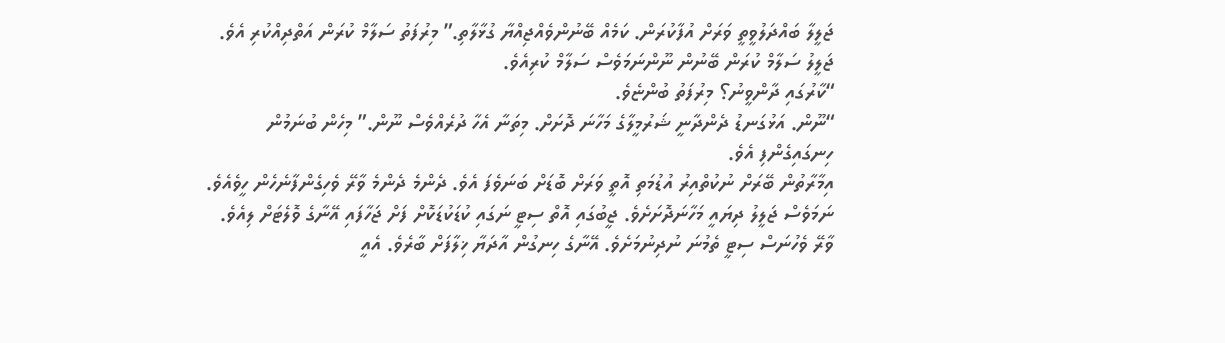ޖަލީލާ ބައްދަލުވީތީ ވަރަށް އުފާކުރަން. ކަމެއް ބޭނުންވެއްޖިއްޔާ ގުޅާލާތި.” މިރުފަތު ސަލާމް ކުރަން އަތްދިއްކުރި އެވެ. ޖަލީލު ސަލާމް ކުރަން ބޭނުން ނޫންނަމަވެސް ސަލާމް ކުރިއެވެ.
“ކާރުގައި ދާންވީނު؟ މިރުފަތު ބުންޏެވެ.
“ނޫން. އަޅުގަނޑު ދެންދާނީ ޝަރުމީލާގެ މަހާނަ ދޮށަށް. މިތަނާ އެހާ ދުރެއްވެސް ނޫން.” މިހެން ބުނަމުން
ހިނގައިގެންފި އެވެ.
އިމާރާތުން ބޭރަށް ނުކުތްއިރު އުޑުމަތި އޮތީ ވަރަށް ބޮޑަށް ބަނަވެފަ އެވެ. ދެންމެ ދެންމެ ވާރޭ ވެހިގެންފާނެހެން ހީވެއެވެ. ނަމަވެސް ޖަލީލު ދިޔައީ މަހާނަދޮށަށެވެ. ޖީބުގައި އޮތް ސިޓީ ނަގައި ކުޑަކުޑަކޮށް ފަށް ޖަހާފައި އޭނާގެ ވޮލެޓަށް ލިއެވެ. ވާރޭ ވެހުނަސް ސިޓީ ތެމުނަ ނުދިނުމަށެވެ. އޭނާގެ ހިނގުން އާދަޔާ ޚިލާފަށް ބާރެވެ. އެއީ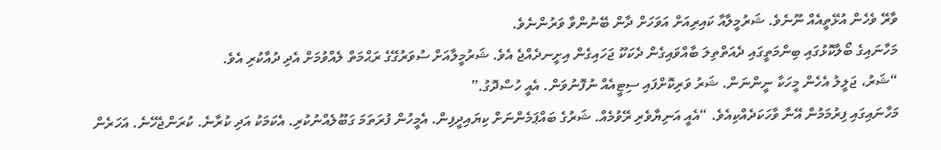ވާރޭ ވެހެން އުޅޭތީއެއް ނޫނެވެ. ޝަރުމީލާއާ ކައިރިއަށް އަވަހަށް ދާން ބޭނުންވާ ވަރުންނެވެ.
މަހާނައިގެ ބޯލާކޮޅުގައި ބިންމަތީގައި ދެއަތްތިލަ ބާއްވައިގެން ދެކަކޫ ޖަހައިގެން އިށީނދެއްޖެ އެވެ. ޝަރުމީލާއަށް ސުވަރުގޭގެ ރަޙްމަތް ލެއްވުމަށް އެދި ދުއާކުރި އެވެ.
“ޝަރު، ޖަލީލު އެހެން މީހަކާ ނީންނަން. ޝަރު ވަރިކޮށްފައި ސިޓީއެއް ނުފޮނުވަން. އެއީ ހުސްދޮގު.”
މަހާނައިގައި ފިރުމަމުން އޭނާ ވާހަކަދެއްކިއެވެ. “އެއީ އަނިޔާވެރި ރޭވުމެއް. ޝަރުގެ ބައްޕަމެންނަށް ކިޔައިދީފިން. އެމީހުން ފުރަތަމަ ގަބޫލެއްނުކުރި. އެކަމަކު އަދި ކުރާނެ. ކުރަންޖެހޭނެ. އަހަރެން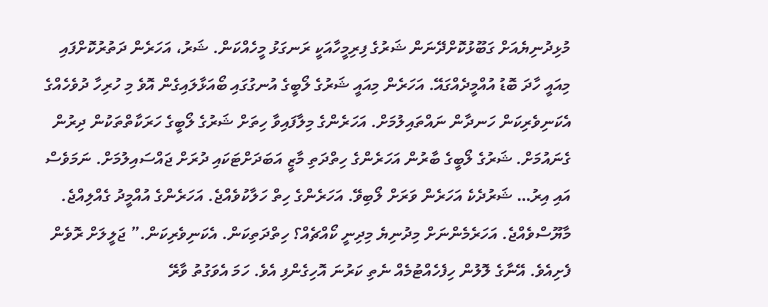މުޅިދުނިޔެއަށް ގަބޫޅުކޮށްދޭނަން ޝަރުގެ ފިރިމީހާއަކީ ރަނގަޅު މީހެއްކަން. ޝަރު، އަހަރެން ދަތުރުކޮށްފައި މިއައީ ހާދަ ބޮޑު އުއްމީދެއްގައޭ. އަހަރެން މިއައީ ޝަރުގެ ލޯބީގެ އުނގުގައި ބޯއަޅާލައިގެން އޮވެ މި ހުރިހާ ދުވެހެއްގެ އެކަނިވެރިކަން ހަނދާން ނައްތައިލުމަށް. އަހަރެންގެ މިލާފައިވާ ހިތަށް ޝަރުގެ ލޯބީގެ ހަރަކާތްތަކުން ދިރުން ގެނައުމަށް. ޝަރުގެ ލޯބީގެ ބާރުން އަހަރެންގެ ހިތްދަތި މާޒީ އަބަދަށްޓަކައި ދުރަށް ޖައްސައިލުމަށް. ނަމަވެސް އައި އިރު… ޝަރުދެކެ އަހަރެން ވަރަށް ލޯބިވޭ. އަހަރެންގެ ހިތް ހަލާކުވެއްޖެ. އަހަރެންގެ އުއްމީދު ގެއްލިއްޖެ. މާޔޫސްވެއްޖެ. އަހަރެމެންނަށް މިދުނިޔެ މިދިނީ ކޯއްޗެއް؟ ހިތްދަތިކަން. އެކަނިވެރިކަން.” ޖަލީލަށް ރޮވެން ފެށިއެވެ. އޭނާގެ ލޮލުން ހިފެހެއްޓުމެއް ނެތި ކަރުނަ އޮހިގެންފި އެވެ. ހަމަ އެވަގުތު ވާރޭ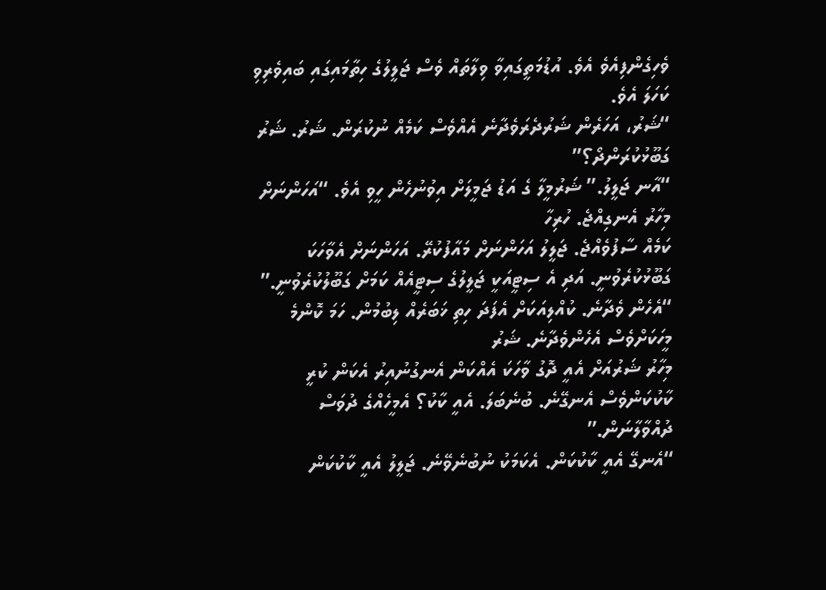ވެހިގެންފިއެވެ އެވެ. އުޑުމަތީގައިވާ ވިލާތައް ވެސް ޖަލީލުގެ ހިތާމައިގައި ބައިވެރިވި ކަހަލަ އެވެ.
“ޝަރު، އަހަރެން ޝަރުދެރަވެދާނެ އެއްވެސް ކަމެއް ނުކުރަން. ޝަރު. ޝަރު ގަބޫޅުކުރަންދޯ؟”
“އާނ ޖަލީލު.” ޝަރުމީލާ ގެ އަޑު ޖަމީލަށް އިވުނުހެން ހީވި އެވެ. “އަހަންނަށް މިހާރު އެނގިއްޖެ. ހުރިހާ
ކަމެއް ސާފުވެއްޖެ. ޖަލީލު އަހަންނަށް މައާފުކުރޭ. އަހަންނަށް އެވާހަކަ ގަބޫޅުކުރެވުނީ. އަދި އެ ސިޓީއަކީ ޖަލީލުގެ ސިޓީއެއް ކަމަށް ގަބޫލުކުރެވުނީ.”
“އެހެން ވެދާނެ. ކުއްލިއަކަށް އެފަދަ ހިތި ޚަބަރެއް ލިބުމުން. ހަމަ ކޮންމެ މީހަކަށްވެސް އެހެންވެދާނެ. ޝަރު
މިހާރު ޝަރުއަށް އެއީ ދޮގު ވާހަކަ އެއްކަން އެނގުނުއިރު އެކަން ކުރީ ކާކުކަންވެސް އެނގޭނެ. ބުނެބަލަ. އެއީ ކާކު؟ އެމީހެއްގެ ދުވަސް ދުއްވާލާނަން.”
“އެނގޭ އެއީ ކާކުކަން. އެކަމަކު ނުބުނެވޭނެ. ޖަލީލު އެއީ ކާކުކަން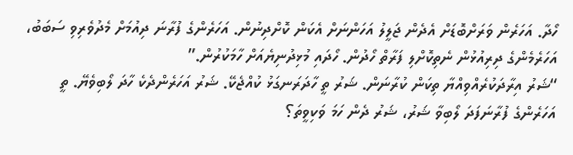ހޯދާ. އަހަރެން ވަރަށްބޮޑަށް އެދެން ޖަލީލު އަހަންނަށް އެކަން ކޮށްދިނުން. އަހަރެންގެ ފުރާނަ ދިއުމަށް މެދުވެރިވި ސަބަބު، އަހަރެމެންގެ ދިރިއުޅުން ނެތިކޮށްލި ފަރާތް ހޯދުން. ހޯދައި މުޅިދުނިޔެއަށް ހާމަކުރުން.”
“ޝަރު އިރާދަކުރެއްވިއްޔާ ތިކަން ކުރާނަން. ޝަރު ތީ ހާދަރަނގަޅު ކުއްޖެކޭ. ޝަރު އަހަރެންދެކެ ހާދަ ލޯބިވެޔޭ. ތީ އަހަރެންގެ ފުރާނަފަދަ ލޯބިވާ ޝަރު، ޝަރު ދެން ހަމަ ވަކިވީތަ؟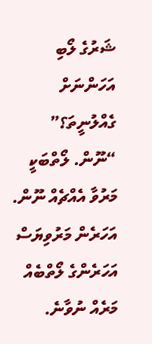ޝަރުގެ ލޯބި އަހަންނަށް ގެއްލުނީތަ؟”
“ނޫން. ލޯތްބަކީ މަރުވާ އެއްޗެއް ނޫން. އަހަރެން މަރުވިޔަސް އަހަރެންގެ ލޯތްބެއް މަރެއް ނުވާނެ.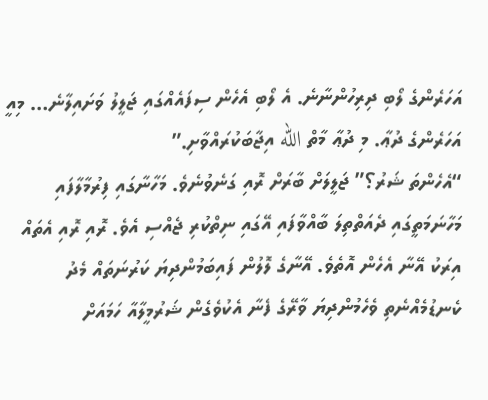އަހަރެންގެ ލޯބި ދިރިހުންނާނެ. އެ ލޯބި އެހެން ސިފައެއްގައި ޖަލީލު ވަށައިލާނެ… މިއީ އަހަރެންގެ ދުޢާ. މި ދުޢާ މާތް الله އިޖާބަކުރައްވާށި.”
“އެހެންތަ ޝަރު؟” ޖަލީލަށް ބާރަށް ރޮއި ގަނެވުނެވެ. މަހާނާގައި ފިރުމާލާފައި މަހާނަމަތީގައި ދެއަތްތިލަ ބާއްވާފައި އޭގައި ނިތްކުރި ޖެއްސި އެވެ. ރޮއި ރޮއި އެތައް އިރަކު އޭނާ އެހެން އޮތެވެ. އޭނާގެ ލޮލުން ފައިބަމުންދިޔަ ކަރުނަތައް މެދު ކެނޑުމެއްނެތި ވެހެމުންދިޔަ ވާރޭގެ ފެނާ އެކުވެގެން ޝަރުމީލާއާ ހަމައަށް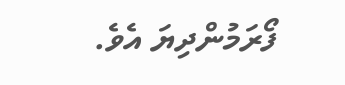ފޯރަމުންދިޔަ އެވެ.